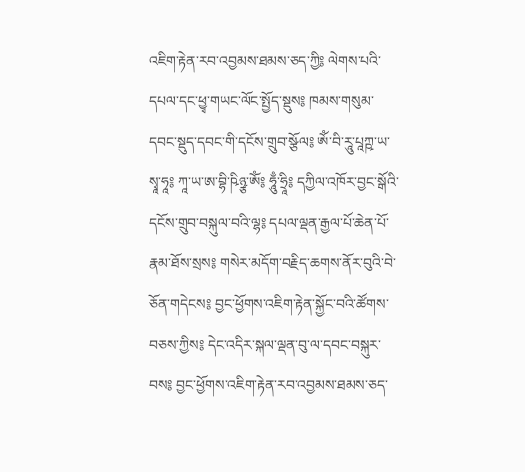འཇིག་རྟེན་རབ་འབྱམས་ཐམས་ཅད་ཀྱི༔ ལེགས་པའི་དཔལ་དང་ཕྱྭ་གཡང་ལོང་སྤྱོད་སྡུས༔ ཁམས་གསུམ་དབང་སྡུད་དབང་གི་དངོས་གྲུབ་སྩོལ༔ ཨོཾ་བི་རཱུ་པཱཀྵ་ཡ་སྭཱ་ཧཱ༔ ཀཱ་ཡ་ཨ་བྷི་ཥིཉྩ་ཨོཾ༔ ཧཱུྃ་ཧྲཱི༔ དཀྱིལ་འཁོར་བྱང་སྒོའི་དངོས་གྲུབ་བསྐུལ་བའི་ལྷ༔ དཔལ་ལྡན་རྒྱལ་པོ་ཆེན་པོ་རྣམ་ཐོས་སྲས༔ གསེར་མདོག་བརྗིད་ཆགས་ནོར་བུའི་བེ་ཅོན་གདེངས༔ བྱང་ཕྱོགས་འཇིག་རྟེན་སྐྱོང་བའི་ཚོགས་བཅས་ཀྱིས༔ དེང་འདིར་སྐལ་ལྡན་བུ་ལ་དབང་བསྐུར་བས༔ བྱང་ཕྱོགས་འཇིག་རྟེན་རབ་འབྱམས་ཐམས་ཅད་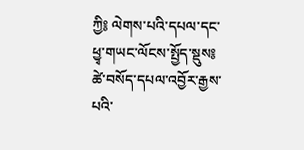ཀྱི༔ ལེགས་པའི་དཔལ་དང་ཕྱྭ་གཡང་ལོངས་སྤྱོད་སྡུས༔ ཚེ་བསོད་དཔལ་འབྱོར་རྒྱས་པའི་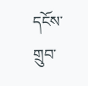དངོས་གྲུབ་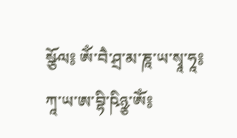སྩོལ༔ ཨོཾ་བཻ་ཤྲ་མ་ཎཱ་ཡ་སྭཱ་ཧཱ༔ ཀཱ་ཡ་ཨ་བྷི་ཥིཉྩ་ཨོཾ༔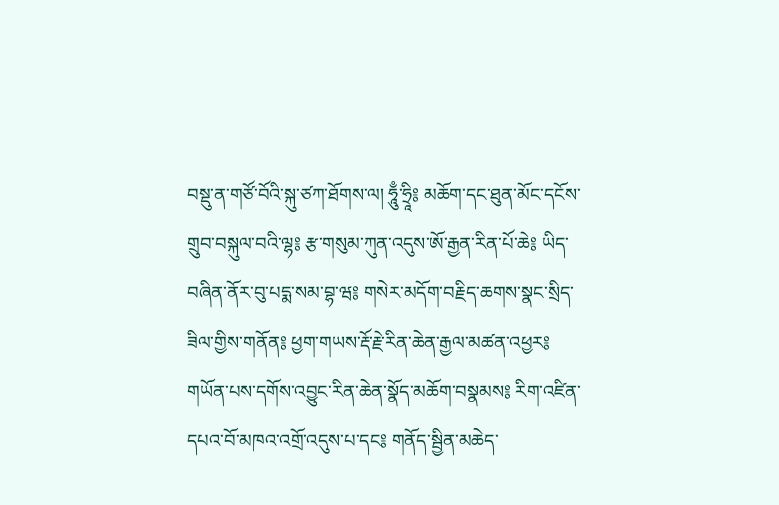བསྡུ་ན་གཙོ་བོའི་སྐུ་ཙཀ་ཐོགས་ལ། ཧཱུྃ་ཧྲཱི༔ མཆོག་དང་ཐུན་མོང་དངོས་གྲུབ་བསྐུལ་བའི་ལྷ༔ རྩ་གསུམ་ཀུན་འདུས་ཨོ་རྒྱན་རིན་པོ་ཆེ༔ ཡིད་བཞིན་ནོར་བུ་པདྨ་སམ་བྷ་ཝ༔ གསེར་མདོག་བརྗིད་ཆགས་སྣང་སྲིད་ཟིལ་གྱིས་གནོན༔ ཕྱག་གཡས་རྡོ་རྗེ་རིན་ཆེན་རྒྱལ་མཚན་འཕྱར༔ གཡོན་པས་དགོས་འབྱུང་རིན་ཆེན་སྣོད་མཆོག་བསྣམས༔ རིག་འཛིན་དཔའ་བོ་མཁའ་འགྲོ་འདུས་པ་དང༔ གནོད་སྦྱིན་མཆེད་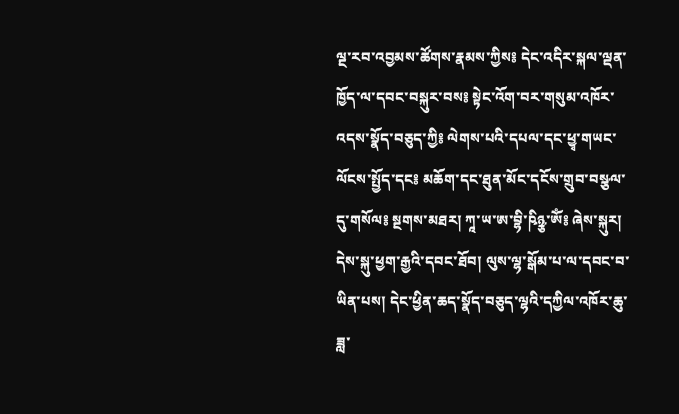ལྔ་རབ་འབྱམས་ཚོགས་རྣམས་ཀྱིས༔ དེང་འདིར་སྐལ་ལྡན་ཁྱོད་ལ་དབང་བསྐུར་བས༔ སྟེང་འོག་བར་གསུམ་འཁོར་འདས་སྣོད་བཅུད་ཀྱི༔ ལེགས་པའི་དཔལ་དང་ཕྱྭ་གཡང་ལོངས་སྤྱོད་དང༔ མཆོག་དང་ཐུན་མོང་དངོས་གྲུབ་བསྩལ་དུ་གསོལ༔ སྔགས་མཐར། ཀཱ་ཡ་ཨ་བྷི་ཥིཉྩ་ཨོཾ༔ ཞེས་སྐུར། དེས་སྐུ་ཕྱག་རྒྱའི་དབང་ཐོབ། ལུས་ལྷ་སྒོམ་པ་ལ་དབང་བ་ཡིན་པས། དེང་ཕྱིན་ཆད་སྣོད་བཅུད་ལྷའི་དཀྱིལ་འཁོར་ཆུ་ཟླ་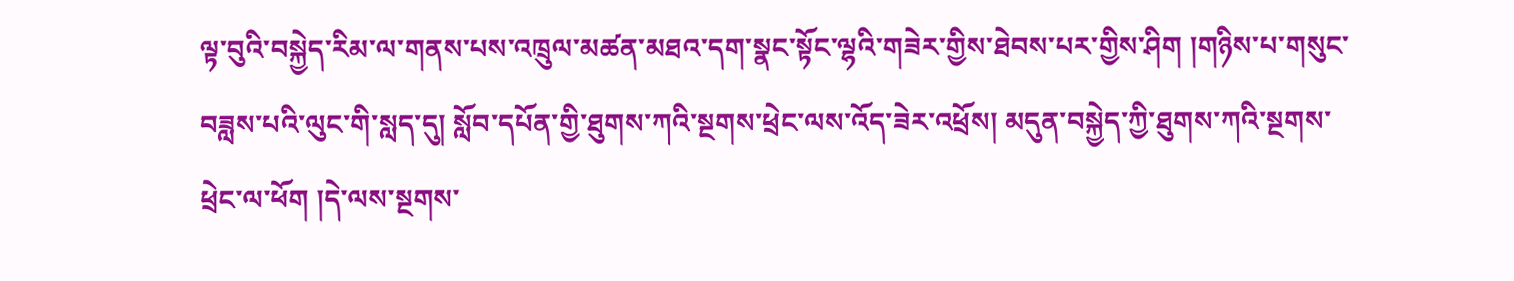ལྟ་བུའི་བསྐྱེད་རིམ་ལ་གནས་པས་འཁྲུལ་མཚན་མཐའ་དག་སྣང་སྟོང་ལྷའི་གཟེར་གྱིས་ཐེབས་པར་གྱིས་ཤིག །གཉིས་པ་གསུང་བཟླས་པའི་ལུང་གི་སླད་དུ། སློབ་དཔོན་གྱི་ཐུགས་ཀའི་སྔགས་ཕྲེང་ལས་འོད་ཟེར་འཕྲོས། མདུན་བསྐྱེད་ཀྱི་ཐུགས་ཀའི་སྔགས་ཕྲེང་ལ་ཕོག །དེ་ལས་སྔགས་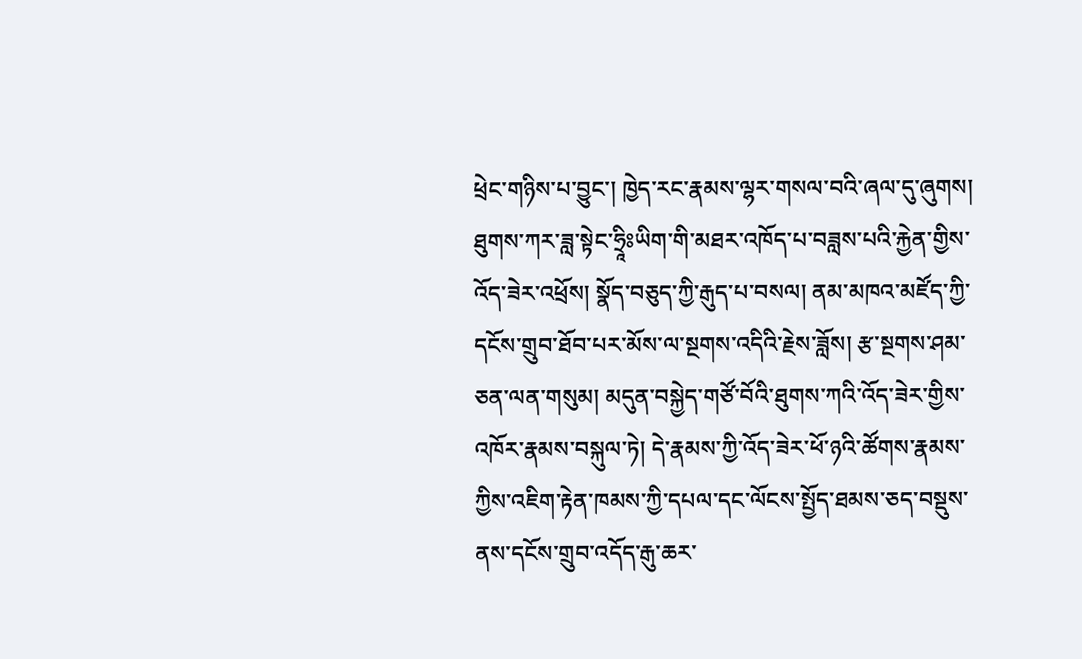ཕྲེང་གཉིས་པ་བྱུང་། ཁྱེད་རང་རྣམས་ལྷར་གསལ་བའི་ཞལ་དུ་ཞུགས། ཐུགས་ཀར་ཟླ་སྟེང་ཧྲཱིཿཡིག་གི་མཐར་འཁོད་པ་བཟླས་པའི་རྐྱེན་གྱིས་འོད་ཟེར་འཕྲོས། སྣོད་བཅུད་ཀྱི་རྒུད་པ་བསལ། ནམ་མཁའ་མཛོད་ཀྱི་དངོས་གྲུབ་ཐོབ་པར་མོས་ལ་སྔགས་འདིའི་རྗེས་ཟློས། རྩ་སྔགས་ཤམ་ཅན་ལན་གསུམ། མདུན་བསྐྱེད་གཙོ་བོའི་ཐུགས་ཀའི་འོད་ཟེར་གྱིས་འཁོར་རྣམས་བསྐུལ་ཏེ། དེ་རྣམས་ཀྱི་འོད་ཟེར་ཕོ་ཉའི་ཚོགས་རྣམས་ཀྱིས་འཇིག་རྟེན་ཁམས་ཀྱི་དཔལ་དང་ལོངས་སྤྱོད་ཐམས་ཅད་བསྡུས་ནས་དངོས་གྲུབ་འདོད་རྒུ་ཆར་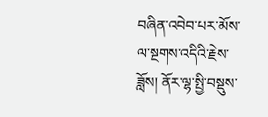བཞིན་འབེབ་པར་མོས་ལ་སྔགས་འདིའི་རྗེས་ཟློས། ནོར་ལྷ་སྤྱི་བསྡུས་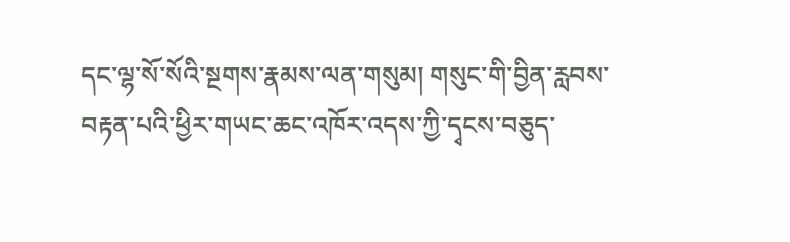དང་ལྷ་སོ་སོའི་སྔགས་རྣམས་ལན་གསུམ། གསུང་གི་བྱིན་རླབས་བརྟན་པའི་ཕྱིར་གཡང་ཆང་འཁོར་འདས་ཀྱི་དྭངས་བཅུད་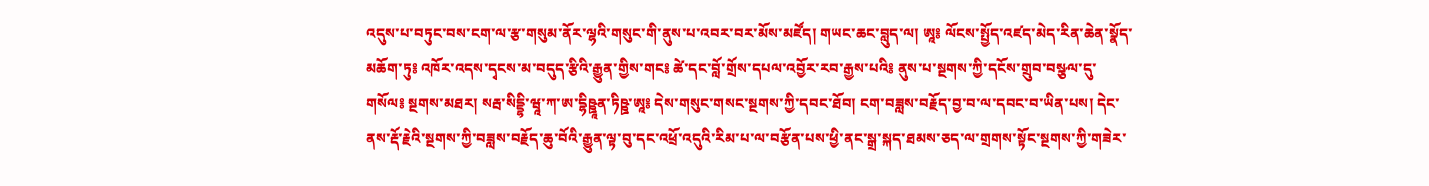འདུས་པ་བཏུང་བས་ངག་ལ་རྩ་གསུམ་ནོར་ལྷའི་གསུང་གི་ནུས་པ་འབར་བར་མོས་མཛོད། གཡང་ཆང་བླུད་ལ། ཨཱ༔ ལོངས་སྤྱོད་འཛད་མེད་རིན་ཆེན་སྣོད་མཆོག་ཏུ༔ འཁོར་འདས་དྭངས་མ་བདུད་རྩིའི་རྒྱུན་གྱིས་གང༔ ཚེ་དང་བློ་གྲོས་དཔལ་འབྱོར་རབ་རྒྱས་པའི༔ ནུས་པ་སྔགས་ཀྱི་དངོས་གྲུབ་བསྩལ་དུ་གསོལ༔ སྔགས་མཐར། སརྦ་སིདྡྷི་ཝཱ་ཀ་ཨ་དྷིཥྛཱན་ཏིཥྛ་ཨཱ༔ དེས་གསུང་གསང་སྔགས་ཀྱི་དབང་ཐོབ། ངག་བཟླས་བརྗོད་བྱ་བ་ལ་དབང་བ་ཡིན་པས། དེང་ནས་རྡོ་རྗེའི་སྔགས་ཀྱི་བཟླས་བརྗོད་ཆུ་བོའི་རྒྱུན་ལྟ་བུ་དང་འཕྲོ་འདུའི་རིམ་པ་ལ་བརྩོན་པས་ཕྱི་ནང་སྒྲ་སྐད་ཐམས་ཅད་ལ་གྲགས་སྟོང་སྔགས་ཀྱི་གཟེར་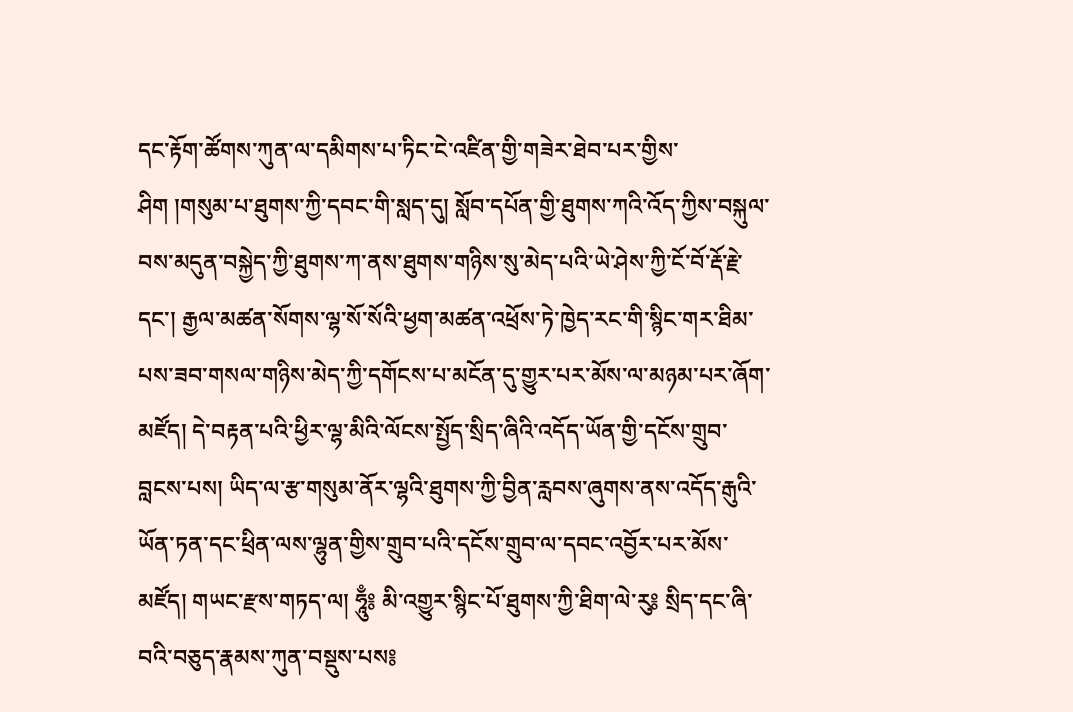དང་རྟོག་ཚོགས་ཀུན་ལ་དམིགས་པ་ཏིང་ངེ་འཛིན་གྱི་གཟེར་ཐེབ་པར་གྱིས་ཤིག །གསུམ་པ་ཐུགས་ཀྱི་དབང་གི་སླད་དུ། སློབ་དཔོན་གྱི་ཐུགས་ཀའི་འོད་ཀྱིས་བསྐུལ་བས་མདུན་བསྐྱེད་ཀྱི་ཐུགས་ཀ་ནས་ཐུགས་གཉིས་སུ་མེད་པའི་ཡེ་ཤེས་ཀྱི་ངོ་བོ་རྡོ་རྗེ་དང་། རྒྱལ་མཚན་སོགས་ལྷ་སོ་སོའི་ཕྱག་མཚན་འཕྲོས་ཏེ་ཁྱེད་རང་གི་སྙིང་གར་ཐིམ་པས་ཟབ་གསལ་གཉིས་མེད་ཀྱི་དགོངས་པ་མངོན་དུ་གྱུར་པར་མོས་ལ་མཉམ་པར་ཞོག་མཛོད། དེ་བརྟན་པའི་ཕྱིར་ལྷ་མིའི་ལོངས་སྤྱོད་སྲིད་ཞིའི་འདོད་ཡོན་གྱི་དངོས་གྲུབ་བླངས་པས། ཡིད་ལ་རྩ་གསུམ་ནོར་ལྷའི་ཐུགས་ཀྱི་བྱིན་རླབས་ཞུགས་ནས་འདོད་རྒུའི་ཡོན་ཏན་དང་ཕྲིན་ལས་ལྷུན་གྱིས་གྲུབ་པའི་དངོས་གྲུབ་ལ་དབང་འབྱོར་པར་མོས་མཛོད། གཡང་རྫས་གཏད་ལ། ཧཱུྃ༔ མི་འགྱུར་སྙིང་པོ་ཐུགས་ཀྱི་ཐིག་ལེ་རུ༔ སྲིད་དང་ཞི་བའི་བཅུད་རྣམས་ཀུན་བསྡུས་པས༔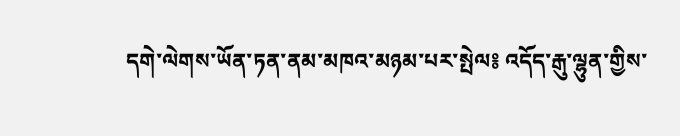དགེ་ལེགས་ཡོན་ཏན་ནམ་མཁའ་མཉམ་པར་སྤེལ༔ འདོད་རྒུ་ལྷུན་གྱིས་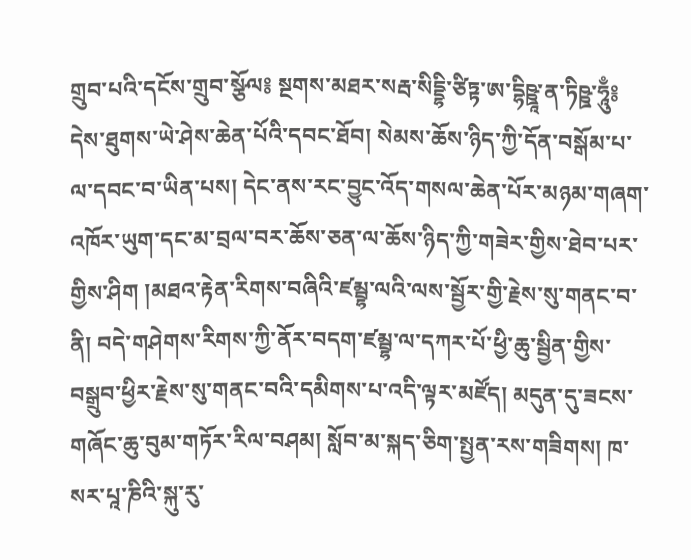གྲུབ་པའི་དངོས་གྲུབ་སྩོལ༔ སྔགས་མཐར་སརྦ་སིདྡྷི་ཙིཏྟ་ཨ་དྷིཥྛཱ་ན་ཏིཥྛ་ཧཱུྃ༔ དེས་ཐུགས་ཡེ་ཤེས་ཆེན་པོའི་དབང་ཐོབ། སེམས་ཆོས་ཉིད་ཀྱི་དོན་བསྒོམ་པ་ལ་དབང་བ་ཡིན་པས། དེང་ནས་རང་བྱུང་འོད་གསལ་ཆེན་པོར་མཉམ་གཞག་འཁོར་ཡུག་དང་མ་བྲལ་བར་ཆོས་ཅན་ལ་ཆོས་ཉིད་ཀྱི་གཟེར་གྱིས་ཐེབ་པར་གྱིས་ཤིག །མཐའ་རྟེན་རིགས་བཞིའི་ཛམྦྷ་ལའི་ལས་སྦྱོར་གྱི་རྗེས་སུ་གནང་བ་ནི། བདེ་གཤེགས་རིགས་ཀྱི་ནོར་བདག་ཛམྦྷ་ལ་དཀར་པོ་ཕྱི་ཆུ་སྦྱིན་གྱིས་བསྒྲུབ་ཕྱིར་རྗེས་སུ་གནང་བའི་དམིགས་པ་འདི་ལྟར་མཛོད། མདུན་དུ་ཟངས་གཞོང་ཆུ་བུམ་གཏོར་རིལ་བཤམ། སློབ་མ་སྐད་ཅིག་སྤྱན་རས་གཟིགས། ཁ་སར་པཱ་ཎིའི་སྐུ་རུ་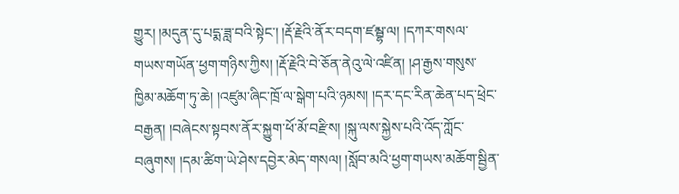གྱུར། །མདུན་དུ་པདྨ་ཟླ་བའི་སྟེང་། །རྡོ་རྗེའི་ནོར་བདག་ཛམྦྷ་ལ། །དཀར་གསལ་གཡས་གཡོན་ཕྱག་གཉིས་ཀྱིས། །རྡོ་རྗེའི་བེ་ཅོན་ནེའུ་ལེ་འཛིན། །ཤ་རྒྱས་གསུས་ཁྱིམ་མཆོག་ཏུ་ཆེ། །འཛུམ་ཞིང་ཁྲོ་ལ་སྒེག་པའི་ཉམས། །དར་དང་རིན་ཆེན་པད་ཕྲེང་བརྒྱན། །བཞེངས་སྟབས་ནོར་སྐྱུག་ཕོ་མོ་བརྫིས། །སྐུ་ལས་སྐྱེས་པའི་འོད་ཀློང་བཞུགས། །དམ་ཚིག་ཡེ་ཤེས་དབྱེར་མེད་གསལ། །སློབ་མའི་ཕྱག་གཡས་མཆོག་སྦྱིན་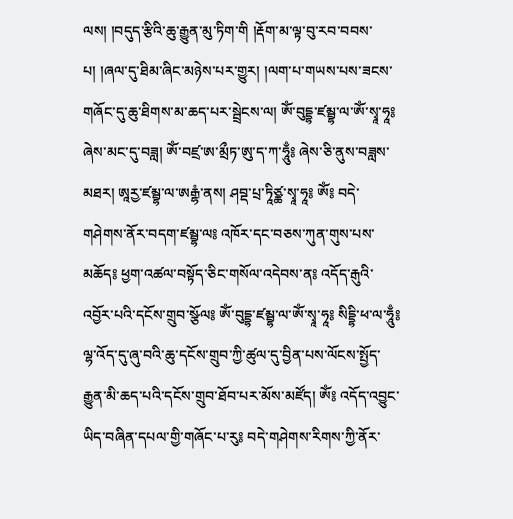ལས། །བདུད་རྩིའི་ཆུ་རྒྱུན་མུ་ཏིག་གི །རྡོག་མ་ལྟ་བུ་རབ་བབས་པ། །ཞལ་དུ་ཐིམ་ཞིང་མཉེས་པར་གྱུར། །ལག་པ་གཡས་པས་ཟངས་གཞོང་དུ་ཆུ་ཐིགས་མ་ཆད་པར་སྦྲེངས་ལ། ཨོཾ་བུདྡྷ་ཛམྦྷ་ལ་ཨོཾ་སྭཱ་ཧཱ༔ ཞེས་མང་དུ་བཟླ། ཨོཾ་བཛྲ་ཨ་མྲྀཏ་ཨུ་ད་ཀ་ཧཱུྃ༔ ཞེས་ཅི་ནུས་བཟླས་མཐར། ཨཱརྱ་ཛམྦྷ་ལ་ཨརྒྷཾ་ནས། ཤབྡ་པྲ་ཏཱིཙྪ་སྭཱ་ཧཱ༔ ཨོཾ༔ བདེ་གཤེགས་ནོར་བདག་ཛམྦྷ་ལ༔ འཁོར་དང་བཅས་ཀུན་གུས་པས་མཆོད༔ ཕྱག་འཚལ་བསྟོད་ཅིང་གསོལ་འདེབས་ན༔ འདོད་རྒུའི་འབྱོར་པའི་དངོས་གྲུབ་སྩོལ༔ ཨོཾ་བུདྡྷ་ཛམྦྷ་ལ་ཨོཾ་སྭཱ་ཧཱ༔ སིདྡྷི་ཕ་ལ་ཧཱུྃ༔ ལྷ་འོད་དུ་ཞུ་བའི་ཆུ་དངོས་གྲུབ་ཀྱི་ཚུལ་དུ་བྱིན་པས་ལོངས་སྤྱོད་རྒྱུན་མི་ཆད་པའི་དངོས་གྲུབ་ཐོབ་པར་མོས་མཛོད། ཨོཾ༔ འདོད་འབྱུང་ཡིད་བཞིན་དཔལ་གྱི་གཞོང་པ་རུ༔ བདེ་གཤེགས་རིགས་ཀྱི་ནོར་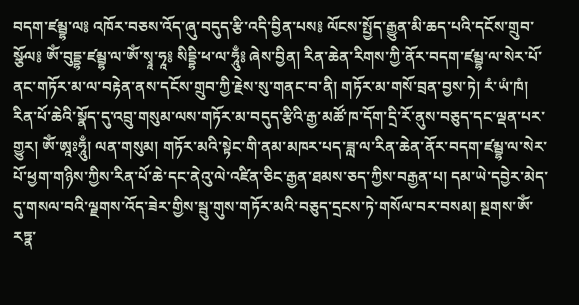བདག་ཛམྦྷ་ལ༔ འཁོར་བཅས་འོད་ཞུ་བདུད་རྩི་འདི་བྱིན་པས༔ ལོངས་སྤྱོད་རྒྱུན་མི་ཆད་པའི་དངོས་གྲུབ་སྩོལ༔ ཨོཾ་བུདྡྷ་ཛམྦྷ་ལ་ཨོཾ་སྭཱ་ཧཱ༔ སིདྡྷི་ཕ་ལ་ཧཱུྃ༔ ཞེས་བྱིན། རིན་ཆེན་རིགས་ཀྱི་ནོར་བདག་ཛམྦྷ་ལ་སེར་པོ་ནང་གཏོར་མ་ལ་བརྟེན་ནས་དངོས་གྲུབ་ཀྱི་རྗེས་སུ་གནང་བ་ནི། གཏོར་མ་གསོ་བྲན་བྱས་ཏེ། རཾ་ཡཾ་ཁཾ། རིན་པོ་ཆེའི་སྣོད་དུ་འབྲུ་གསུམ་ལས་གཏོར་མ་བདུད་རྩིའི་རྒྱ་མཚོ་ཁ་དོག་དྲི་རོ་ནུས་བཅུད་དང་ལྡན་པར་གྱུར། ཨོཾ་ཨཱཿཧཱུྃ། ལན་གསུམ། གཏོར་མའི་སྟེང་གི་ནམ་མཁར་པད་ཟླ་ལ་རིན་ཆེན་ནོར་བདག་ཛམྦྷ་ལ་སེར་པོ་ཕྱག་གཉིས་ཀྱིས་རིན་པོ་ཆེ་དང་ནེའུ་ལེ་འཛིན་ཅིང་རྒྱན་ཐམས་ཅད་ཀྱིས་བརྒྱན་པ། དམ་ཡེ་དབྱེར་མེད་དུ་གསལ་བའི་ལྗགས་འོད་ཟེར་གྱིས་སྦུ་གུས་གཏོར་མའི་བཅུད་དྲངས་ཏེ་གསོལ་བར་བསམ། སྔགས་ཨོཾ་རཏྣ་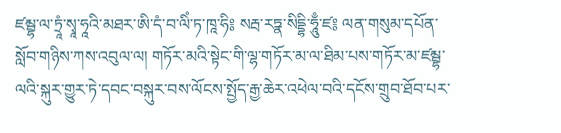ཛམྦྷ་ལ་ཏྲཱཾ་སྭཱ་ཧཱའི་མཐར་ཨི་དཾ་བ་ལིཾ་ཏ་ཁཱ་ཧི༔ སརྦ་རཏྣ་སིདྡྷི་ཧཱུྃ་ཛ༔ ལན་གསུམ་དཔོན་སློབ་གཉིས་ཀས་འབུལ་ལ། གཏོར་མའི་སྟེང་གི་ལྷ་གཏོར་མ་ལ་ཐིམ་པས་གཏོར་མ་ཛམྦྷ་ལའི་སྐུར་གྱུར་ཏེ་དབང་བསྐུར་བས་ལོངས་སྤྱོད་རྒྱ་ཆེར་འཕེལ་བའི་དངོས་གྲུབ་ཐོབ་པར་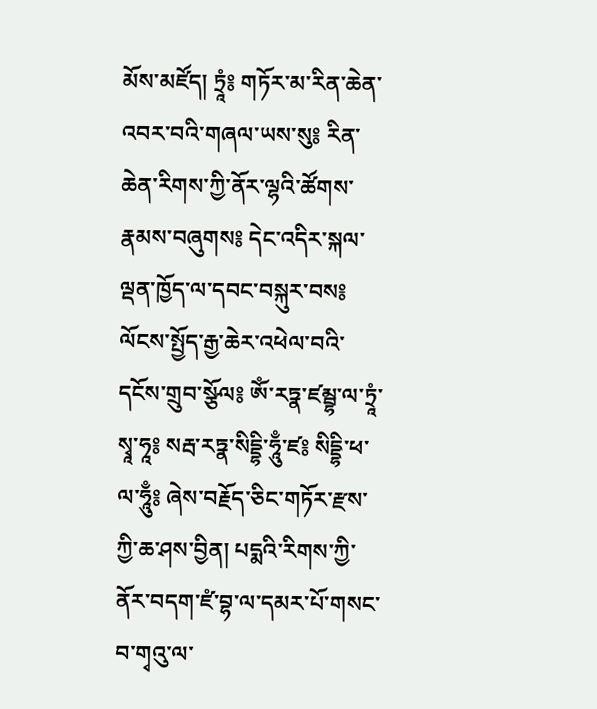མོས་མཛོད། ཏྲཱཾ༔ གཏོར་མ་རིན་ཆེན་འབར་བའི་གཞལ་ཡས་སུ༔ རིན་ཆེན་རིགས་ཀྱི་ནོར་ལྷའི་ཚོགས་རྣམས་བཞུགས༔ དེང་འདིར་སྐལ་ལྡན་ཁྱོད་ལ་དབང་བསྐུར་བས༔ ལོངས་སྤྱོད་རྒྱ་ཆེར་འཕེལ་བའི་དངོས་གྲུབ་སྩོལ༔ ཨོཾ་རཏྣ་ཛམྦྷ་ལ་ཏྲཱཾ་སྭཱ་ཧཱ༔ སརྦ་རཏྣ་སིདྡྷི་ཧཱུྃ་ཛ༔ སིདྡྷི་ཕ་ལ་ཧཱུྃ༔ ཞེས་བརྗོད་ཅིང་གཏོར་རྫས་ཀྱི་ཆ་ཤས་བྱིན། པདྨའི་རིགས་ཀྱི་ནོར་བདག་ཛཾ་བྷ་ལ་དམར་པོ་གསང་བ་གྭའུ་ལ་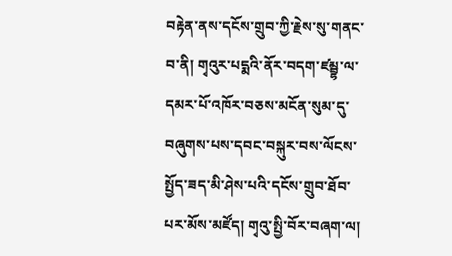བརྟེན་ནས་དངོས་གྲུབ་ཀྱི་རྗེས་སུ་གནང་བ་ནི། གྭའུར་པདྨའི་ནོར་བདག་ཛམྦྷ་ལ་དམར་པོ་འཁོར་བཅས་མངོན་སུམ་དུ་བཞུགས་པས་དབང་བསྐུར་བས་ལོངས་སྤྱོད་ཟད་མི་ཤེས་པའི་དངོས་གྲུབ་ཐོབ་པར་མོས་མཛོད། གྭའུ་སྤྱི་བོར་བཞག་ལ།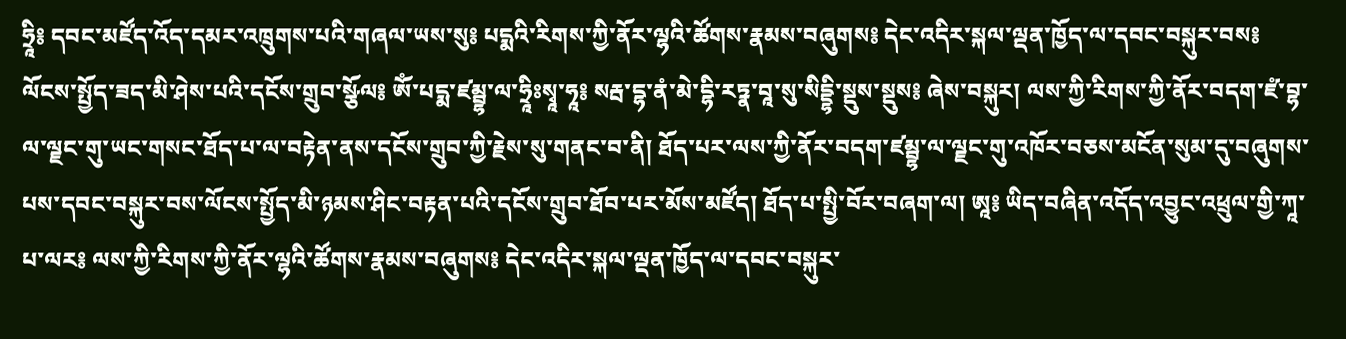ཧྲཱི༔ དབང་མཛོད་འོད་དམར་འཁྲུགས་པའི་གཞལ་ཡས་སུ༔ པདྨའི་རིགས་ཀྱི་ནོར་ལྷའི་ཚོགས་རྣམས་བཞུགས༔ དེང་འདིར་སྐལ་ལྡན་ཁྱོད་ལ་དབང་བསྐུར་བས༔ ལོངས་སྤྱོད་ཟད་མི་ཤེས་པའི་དངོས་གྲུབ་སྩོལ༔ ཨོཾ་པདྨ་ཛམྦྷ་ལ་ཧྲཱིཿསྭཱ་ཧཱ༔ སརྦ་དྷ་ནཾ་མེ་དྷི་རཏྣ་བཱ་སུ་སིདྡྷི་སྡུས་སྡུས༔ ཞེས་བསྐུར། ལས་ཀྱི་རིགས་ཀྱི་ནོར་བདག་ཛཾ་བྷ་ལ་ལྗང་གུ་ཡང་གསང་ཐོད་པ་ལ་བརྟེན་ནས་དངོས་གྲུབ་ཀྱི་རྗེས་སུ་གནང་བ་ནི། ཐོད་པར་ལས་ཀྱི་ནོར་བདག་ཛམྦྷ་ལ་ལྗང་གུ་འཁོར་བཅས་མངོན་སུམ་དུ་བཞུགས་པས་དབང་བསྐུར་བས་ལོངས་སྤྱོད་མི་ཉམས་ཤིང་བརྟན་པའི་དངོས་གྲུབ་ཐོབ་པར་མོས་མཛོད། ཐོད་པ་སྤྱི་བོར་བཞག་ལ། ཨཱ༔ ཡིད་བཞིན་འདོད་འབྱུང་འཕྲུལ་གྱི་ཀཱ་པ་ལར༔ ལས་ཀྱི་རིགས་ཀྱི་ནོར་ལྷའི་ཚོགས་རྣམས་བཞུགས༔ དེང་འདིར་སྐལ་ལྡན་ཁྱོད་ལ་དབང་བསྐུར་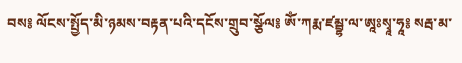བས༔ ལོངས་སྤྱོད་མི་ཉམས་བརྟན་པའི་དངོས་གྲུབ་སྩོལ༔ ཨོཾ་ཀརྨ་ཛམྦྷ་ལ་ཨཱཿསྭཱ་ཧཱ༔ སརྦ་མ་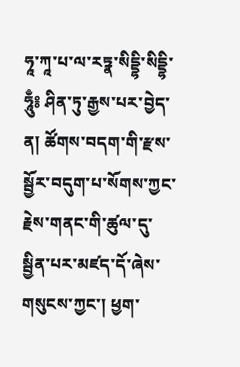ཧཱ་ཀཱ་པ་ལ་རཏྣ་སིདྡྷི་སིདྡྷི་ཧཱུྃ༔ ཤིན་ཏུ་རྒྱས་པར་བྱེད་ན། ཚོགས་བདག་གི་རྫས་སྦྱོར་བདུག་པ་སོགས་ཀྱང་རྗེས་གནང་གི་ཚུལ་དུ་སྦྱིན་པར་མཛད་དོ་ཞེས་གསུངས་ཀྱང་། ཕྱག་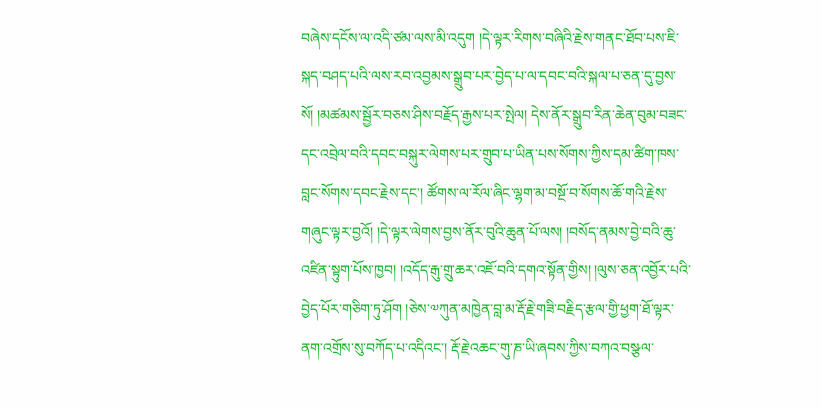བཞེས་དངོས་ལ་འདི་ཙམ་ལས་མི་འདུག །དེ་ལྟར་རིགས་བཞིའི་རྗེས་གནང་ཐོབ་པས་ཇི་སྐད་བཤད་པའི་ལས་རབ་འབྱམས་སྒྲུབ་པར་བྱེད་པ་ལ་དབང་བའི་སྐལ་པ་ཅན་དུ་བྱས་སོ། །མཚམས་སྦྱོར་བཅས་ཤིས་བརྗོད་རྒྱས་པར་སྤེལ། དེས་ནོར་སྒྲུབ་རིན་ཆེན་བུམ་བཟང་དང་འབྲེལ་བའི་དབང་བསྐུར་ལེགས་པར་གྲུབ་པ་ཡིན་པས་སོགས་ཀྱིས་དམ་ཚིག་ཁས་བླང་སོགས་དབང་རྗེས་དང་། ཚོགས་ལ་རོལ་ཞིང་ལྷག་མ་བསྔོ་བ་སོགས་ཆོ་གའི་རྗེས་གཞུང་ལྟར་བྱའོ། །དེ་ལྟར་ལེགས་བྱས་ནོར་བུའི་ཆུན་པོ་ལས། །བསོད་ནམས་བྱེ་བའི་ཆུ་འཛིན་སྟུག་པོས་ཁྱབ། །འདོད་རྒུ་གྲུ་ཆར་འཇོ་བའི་དགའ་སྟོན་གྱིས། །ལུས་ཅན་འབྱོར་པའི་བྱེད་པོར་གཅིག་ཏུ་ཤོག །ཅེས་༧ཀུན་མཁྱེན་བླ་མ་རྡོ་རྗེ་གཟི་བརྗིད་རྩལ་གྱི་ཕྱག་ཐོ་ལྟར་ནག་འགྲོས་སུ་བཀོད་པ་འདིའང་། རྡོ་རྗེ་འཆང་གུ་ཎ་ཡི་ཞབས་ཀྱིས་བཀའ་བསྩལ་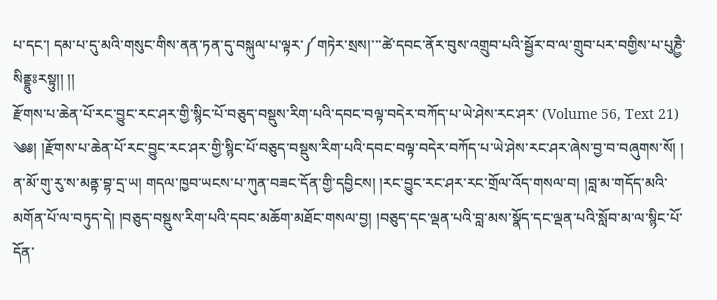པ་དང་། དམ་པ་དུ་མའི་གསུང་གིས་ནན་ཏན་དུ་བསྐུལ་པ་ལྟར་༼གཏེར་སྲས།་་་ཚེ་དབང་ནོར་བུས་འགྲུབ་པའི་སྦྱོར་བ་ལ་གྲུབ་པར་བགྱིས་པ་པུཎྱཻ་སིནྡྷུཿརསྟུ།། །།
རྫོགས་པ་ཆེན་པོ་རང་བྱུང་རང་ཤར་གྱི་སྙིང་པོ་བཅུད་བསྡུས་རིག་པའི་དབང་བལྟ་བདེར་བཀོད་པ་ཡེ་ཤེས་རང་ཤར་ (Volume 56, Text 21)
༄༅། །རྫོགས་པ་ཆེན་པོ་རང་བྱུང་རང་ཤར་གྱི་སྙིང་པོ་བཅུད་བསྡུས་རིག་པའི་དབང་བལྟ་བདེར་བཀོད་པ་ཡེ་ཤེས་རང་ཤར་ཞེས་བྱ་བ་བཞུགས་སོ། ། ན་མོ་གུ་རུ་ས་མནྟ་བྷ་དྲ་ཡ། གདལ་ཁྱབ་ཡངས་པ་ཀུན་བཟང་དོན་གྱི་དབྱིངས། །རང་བྱུང་རང་ཤར་རང་གྲོལ་འོད་གསལ་བ། །བླ་མ་གདོད་མའི་མགོན་པོ་ལ་བཏུད་དེ། །བཅུད་བསྡུས་རིག་པའི་དབང་མཆོག་མཐོང་གསལ་བྱ། །བཅུད་དང་ལྡན་པའི་བླ་མས་སྣོད་དང་ལྡན་པའི་སློབ་མ་ལ་སྙིང་པོ་དོན་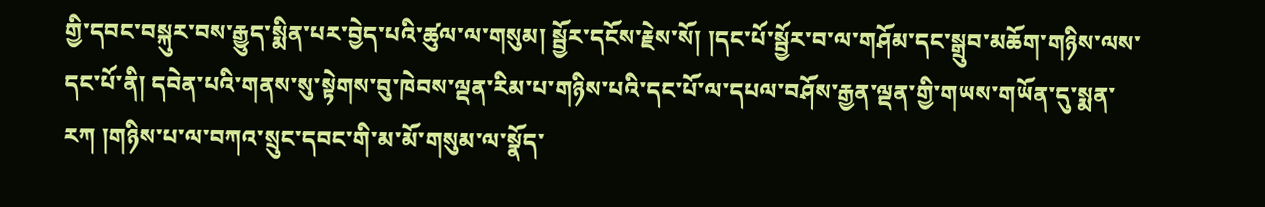གྱི་དབང་བསྐུར་བས་རྒྱུད་སྨིན་པར་བྱེད་པའི་ཚུལ་ལ་གསུམ། སྦྱོར་དངོས་རྗེས་སོ། །དང་པོ་སྦྱོར་བ་ལ་གཤོམ་དང་སྒྲུབ་མཆོག་གཉིས་ལས་དང་པོ་ནི། དབེན་པའི་གནས་སུ་སྟེགས་བུ་ཁེབས་ལྡན་རིམ་པ་གཉིས་པའི་དང་པོ་ལ་དཔལ་བཤོས་རྒྱན་ལྡན་གྱི་གཡས་གཡོན་དུ་སྨན་རཀ །གཉིས་པ་ལ་བཀའ་སྲུང་དབང་གི་མ་མོ་གསུམ་ལ་སྣོད་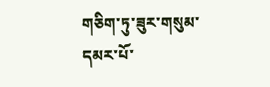གཅིག་ཏུ་ཟུར་གསུམ་དམར་པོ་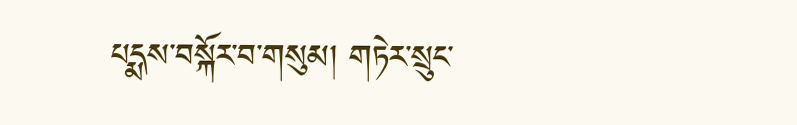པདྨས་བསྐོར་བ་གསུམ། གཏེར་སྲུང་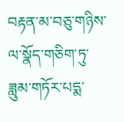བརྟན་མ་བཅུ་གཉིས་ལ་སྣོད་གཅིག་ཏུ་ཟླུམ་གཏོར་པདྨ་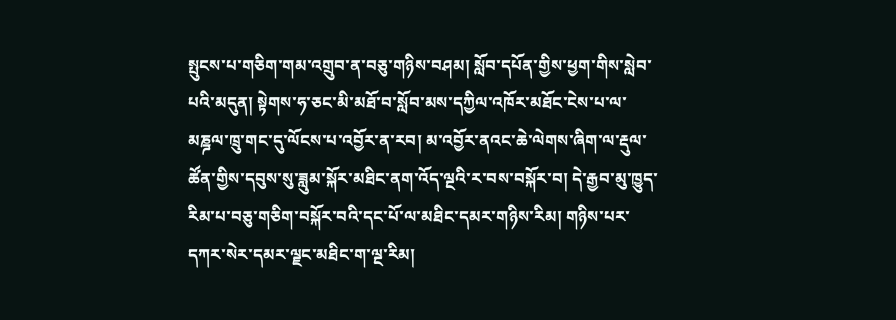སྤུངས་པ་གཅིག་གམ་འགྲུབ་ན་བཅུ་གཉིས་བཤམ། སློབ་དཔོན་གྱིས་ཕྱག་གིས་སླེབ་པའི་མདུན། སྟེགས་ཧ་ཅང་མི་མཐོ་བ་སློབ་མས་དཀྱིལ་འཁོར་མཐོང་ངེས་པ་ལ་མཎྜལ་ཁྲུ་གང་དུ་ལོངས་པ་འབྱོར་ན་རབ། མ་འབྱོར་ནའང་ཆེ་ལེགས་ཞིག་ལ་རྡུལ་ཚོན་གྱིས་དབུས་སུ་ཟླུམ་སྐོར་མཐིང་ནག་འོད་ལྔའི་ར་བས་བསྐོར་བ། དེ་རྒྱབ་མུ་ཁྱུད་རིམ་པ་བཅུ་གཅིག་བསྐོར་བའི་དང་པོ་ལ་མཐིང་དམར་གཉིས་རིམ། གཉིས་པར་དཀར་སེར་དམར་ལྗང་མཐིང་ག་ལྔ་རིམ།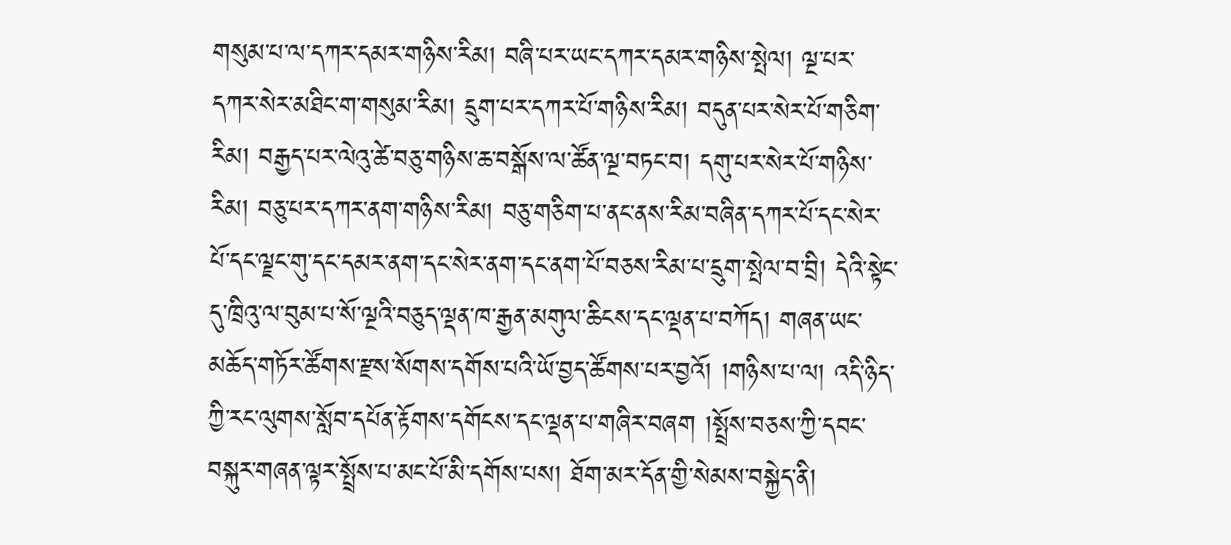གསུམ་པ་ལ་དཀར་དམར་གཉིས་རིམ། བཞི་པར་ཡང་དཀར་དམར་གཉིས་སྤེལ། ལྔ་པར་དཀར་སེར་མཐིང་ག་གསུམ་རིམ། དྲུག་པར་དཀར་པོ་གཉིས་རིམ། བདུན་པར་སེར་པོ་གཅིག་རིམ། བརྒྱད་པར་ལེའུ་ཚེ་བཅུ་གཉིས་ཆ་བསྒོས་ལ་ཚོན་ལྔ་བཏང་བ། དགུ་པར་སེར་པོ་གཉིས་རིམ། བཅུ་པར་དཀར་ནག་གཉིས་རིམ། བཅུ་གཅིག་པ་ནང་ནས་རིམ་བཞིན་དཀར་པོ་དང་སེར་པོ་དང་ལྗང་གུ་དང་དམར་ནག་དང་སེར་ནག་དང་ནག་པོ་བཅས་རིམ་པ་དྲུག་སྤེལ་བ་བྲི། དེའི་སྟེང་དུ་ཁྲིའུ་ལ་བུམ་པ་སོ་ལྔའི་བཅུད་ལྡན་ཁ་རྒྱན་མགུལ་ཆིངས་དང་ལྡན་པ་བཀོད། གཞན་ཡང་མཆོད་གཏོར་ཚོགས་རྫས་སོགས་དགོས་པའི་ཡོ་བྱད་ཚོགས་པར་བྱའོ། །གཉིས་པ་ལ། འདི་ཉིད་ཀྱི་རང་ལུགས་སློབ་དཔོན་རྟོགས་དགོངས་དང་ལྡན་པ་གཞིར་བཞག །སྤྲོས་བཅས་ཀྱི་དབང་བསྐུར་གཞན་ལྟར་སྤྲོས་པ་མང་པོ་མི་དགོས་པས། ཐོག་མར་དོན་གྱི་སེམས་བསྐྱེད་ནི།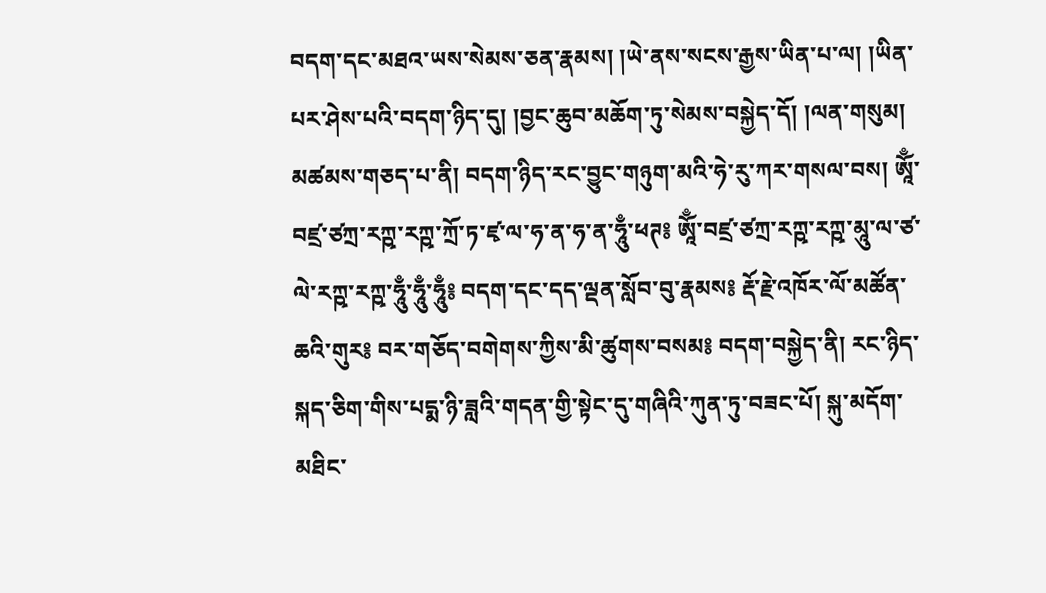བདག་དང་མཐའ་ཡས་སེམས་ཅན་རྣམས། །ཡེ་ནས་སངས་རྒྱས་ཡིན་པ་ལ། །ཡིན་པར་ཤེས་པའི་བདག་ཉིད་དུ། །བྱང་ཆུབ་མཆོག་ཏུ་སེམས་བསྐྱེད་དོ། །ལན་གསུམ། མཚམས་གཅད་པ་ནི། བདག་ཉིད་རང་བྱུང་གཉུག་མའི་ཧེ་རུ་ཀར་གསལ་བས། ཨཱོྃ་བཛྲ་ཙཀྲ་རཀྵ་རཀྵ་ཀྲོ་ཏ་ཛྭ་ལ་ཧ་ན་ཧ་ན་ཧཱུྃ་ཕཊ༔ ཨཱོྃ་བཛྲ་ཙཀྲ་རཀྵ་རཀྵ་མཱུ་ལ་ཙ་ལེ་རཀྵ་རཀྵ་ཧཱུྃ་ཧཱུྃ་ཧཱུྃ༔ བདག་དང་དད་ལྡན་སློབ་བུ་རྣམས༔ རྡོ་རྗེ་འཁོར་ལོ་མཚོན་ཆའི་གུར༔ བར་གཅོད་བགེགས་ཀྱིས་མི་ཚུགས་བསམ༔ བདག་བསྐྱེད་ནི། རང་ཉིད་སྐད་ཅིག་གིས་པདྨ་ཉི་ཟླའི་གདན་གྱི་སྟེང་དུ་གཞིའི་ཀུན་ཏུ་བཟང་པོ། སྐུ་མདོག་མཐིང་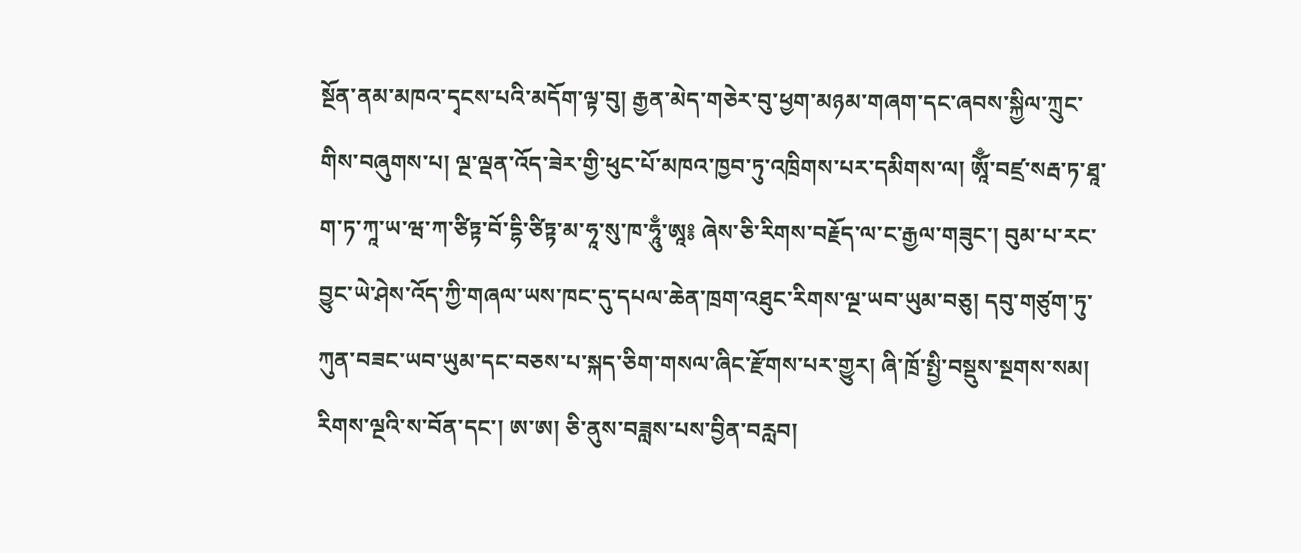སྔོན་ནམ་མཁའ་དྭངས་པའི་མདོག་ལྟ་བུ། རྒྱན་མེད་གཅེར་བུ་ཕྱག་མཉམ་གཞག་དང་ཞབས་སྐྱིལ་ཀྲུང་གིས་བཞུགས་པ། ལྔ་ལྡན་འོད་ཟེར་གྱི་ཕུང་པོ་མཁའ་ཁྱབ་ཏུ་འཁྲིགས་པར་དམིགས་ལ། ཨཱོྃ་བཛྲ་སརྦ་ཏ་ཐཱ་ག་ཏ་ཀཱ་ཡ་ཝ་ཀ་ཙིཏྟ་བོ་དྷི་ཙིཏྟ་མ་ཧཱ་སུ་ཁ་ཧཱུྃ་ཨཱ༔ ཞེས་ཅི་རིགས་བརྗོད་ལ་ང་རྒྱལ་གཟུང་། བུམ་པ་རང་བྱུང་ཡེ་ཤེས་འོད་ཀྱི་གཞལ་ཡས་ཁང་དུ་དཔལ་ཆེན་ཁྲག་འཐུང་རིགས་ལྔ་ཡབ་ཡུམ་བཅུ། དབུ་གཙུག་ཏུ་ཀུན་བཟང་ཡབ་ཡུམ་དང་བཅས་པ་སྐད་ཅིག་གསལ་ཞིང་རྫོགས་པར་གྱུར། ཞི་ཁྲོ་སྤྱི་བསྡུས་སྔགས་སམ། རིགས་ལྔའི་ས་བོན་དང་། ཨ་ཨ། ཅི་ནུས་བཟླས་པས་བྱིན་བརླབ།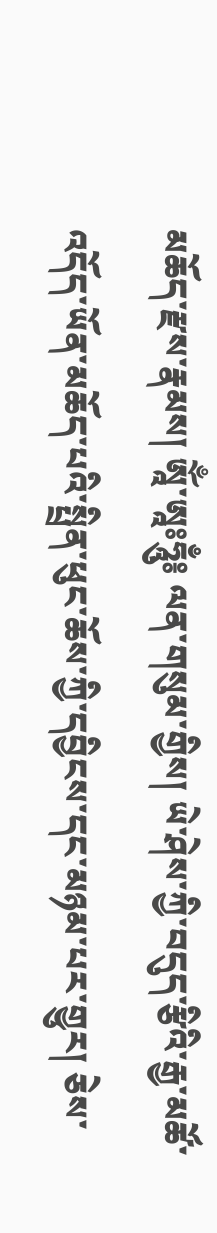མཆོད་རྫས་རྣམས། ཨཱོྃ་ཨཱཿཧཱུྃ༔ ལན་གསུམ་གྱིས། ཡེ་ཤེས་ཀྱི་བདུད་རྩིའི་རྒྱ་མཚོ་འདོད་ཡོན་མཆོད་པའི་སྤྲིན་ཕུང་ཆོས་ཀྱི་དབྱིངས་དང་མཉམ་པར་གྱུར། ཅེས་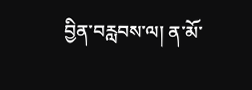བྱིན་བརླབས་ལ། ན་མོ་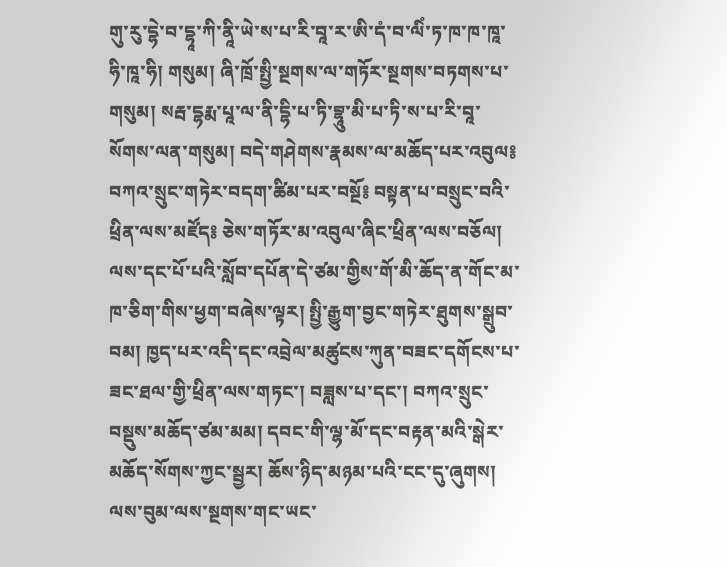གུ་རུ་དྷེ་བ་དྷཱ་ཀི་ནཱི་ཡེ་ས་པ་རི་བཱ་ར་ཨི་དཾ་བ་ལིཾ་ཏ་ཁ་ཁ་ཁཱ་ཧི་ཁཱ་ཧི། གསུམ། ཞི་ཁྲོ་སྤྱི་སྔགས་ལ་གཏོར་སྔགས་བཏགས་པ་གསུམ། སརྦ་དྷརྨ་པཱ་ལ་ནི་དྷི་པ་ཏི་བྷཱུ་མི་པ་ཏི་ས་པ་རི་བཱ་སོགས་ལན་གསུམ། བདེ་གཤེགས་རྣམས་ལ་མཆོད་པར་འབུལ༔ བཀའ་སྲུང་གཏེར་བདག་ཚིམ་པར་བསྔོ༔ བསྟན་པ་བསྲུང་བའི་ཕྲིན་ལས་མཛོད༔ ཅེས་གཏོར་མ་འབུལ་ཞིང་ཕྲིན་ལས་བཅོལ། ལས་དང་པོ་པའི་སློབ་དཔོན་དེ་ཙམ་གྱིས་གོ་མི་ཆོད་ན་གོང་མ་ཁ་ཅིག་གིས་ཕྱག་བཞེས་ལྟར། སྤྱི་རྒྱུག་བྱང་གཏེར་ཐུགས་སྒྲུབ་བམ། ཁྱད་པར་འདི་དང་འབྲེལ་མཚུངས་ཀུན་བཟང་དགོངས་པ་ཟང་ཐལ་གྱི་ཕྲིན་ལས་གཏང་། བཟླས་པ་དང་། བཀའ་སྲུང་བསྡུས་མཆོད་ཙམ་མམ། དབང་གི་ལྷ་མོ་དང་བརྟན་མའི་སྒེར་མཆོད་སོགས་ཀྱང་སྦྱར། ཆོས་ཉིད་མཉམ་པའི་ངང་དུ་ཞུགས། ལས་བུམ་ལས་སྔགས་གང་ཡང་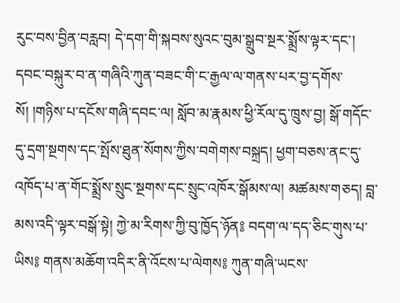རུང་བས་བྱིན་བརླབ། དེ་དག་གི་སྐབས་སུའང་བུམ་སྒྲུབ་སྔར་སྨྲོས་ལྟར་དང་། དབང་བསྐུར་བ་ན་གཞིའི་ཀུན་བཟང་གི་ང་རྒྱལ་ལ་གནས་པར་བྱ་དགོས་སོ། །གཉིས་པ་དངོས་གཞི་དབང་ལ། སློབ་མ་རྣམས་ཕྱི་རོལ་དུ་ཁྲུས་བྱ། སྒོ་གདོང་དུ་དྲག་སྔགས་དང་སྤོས་ཐུན་སོགས་ཀྱིས་བགེགས་བསྐྲད། ཕྱག་བཅས་ནང་དུ་འཁོད་པ་ན་གོང་སྨྲོས་སྲུང་སྔགས་དང་སྲུང་འཁོར་སྒོམས་ལ། མཚམས་གཅད། བླ་མས་འདི་ལྟར་བསྒོ་སྟེ། ཀྱེ་མ་རིགས་ཀྱི་བུ་ཁྱོད་ཉོན༔ བདག་ལ་དད་ཅིང་གུས་པ་ཡིས༔ གནས་མཆོག་འདིར་ནི་འོངས་པ་ལེགས༔ ཀུན་གཞི་ཡངས་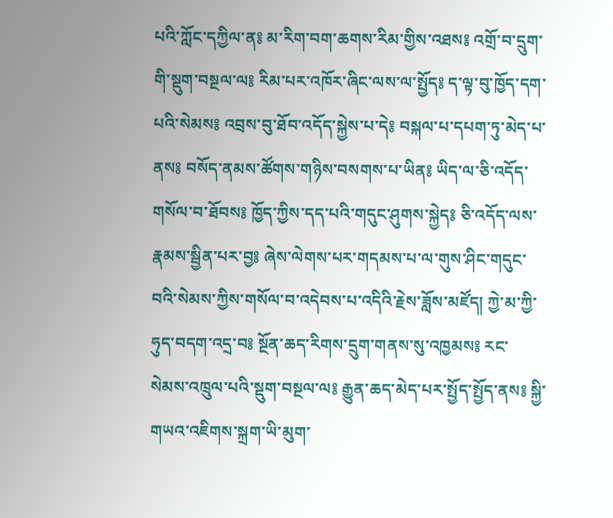པའི་ཀློང་དཀྱིལ་ན༔ མ་རིག་བག་ཆགས་རིམ་གྱིས་འཐས༔ འགྲོ་བ་དྲུག་གི་སྡུག་བསྔལ་ལ༔ རིམ་པར་འཁོར་ཞིང་ལས་ལ་སྤྱོད༔ ད་ལྟ་བུ་ཁྱོད་དག་པའི་སེམས༔ འབྲས་བུ་ཐོབ་འདོད་སྐྱེས་པ་དེ༔ བསྐལ་པ་དཔག་ཏུ་མེད་པ་ནས༔ བསོད་ནམས་ཚོགས་གཉིས་བསགས་པ་ཡིན༔ ཡིད་ལ་ཅི་འདོད་གསོལ་བ་ཐོབས༔ ཁྱོད་ཀྱིས་དད་པའི་གདུང་ཤུགས་སྐྱེད༔ ཅི་འདོད་ལས་རྣམས་སྦྱིན་པར་བྱ༔ ཞེས་ལེགས་པར་གདམས་པ་ལ་གུས་ཤིང་གདུང་བའི་སེམས་ཀྱིས་གསོལ་བ་འདེབས་པ་འདིའི་རྗེས་ཟློས་མཛོད། ཀྱེ་མ་ཀྱི་ཧུད་བདག་འདྲ་བ༔ སྔོན་ཆད་རིགས་དྲུག་གནས་སུ་འཁྱམས༔ རང་སེམས་འཁྲུལ་པའི་སྡུག་བསྔལ་ལ༔ རྒྱུན་ཆད་མེད་པར་སྤྱོད་སྤྱོད་ནས༔ སྐྱི་གཡའ་འཇིགས་སྐྲག་ཡི་མུག་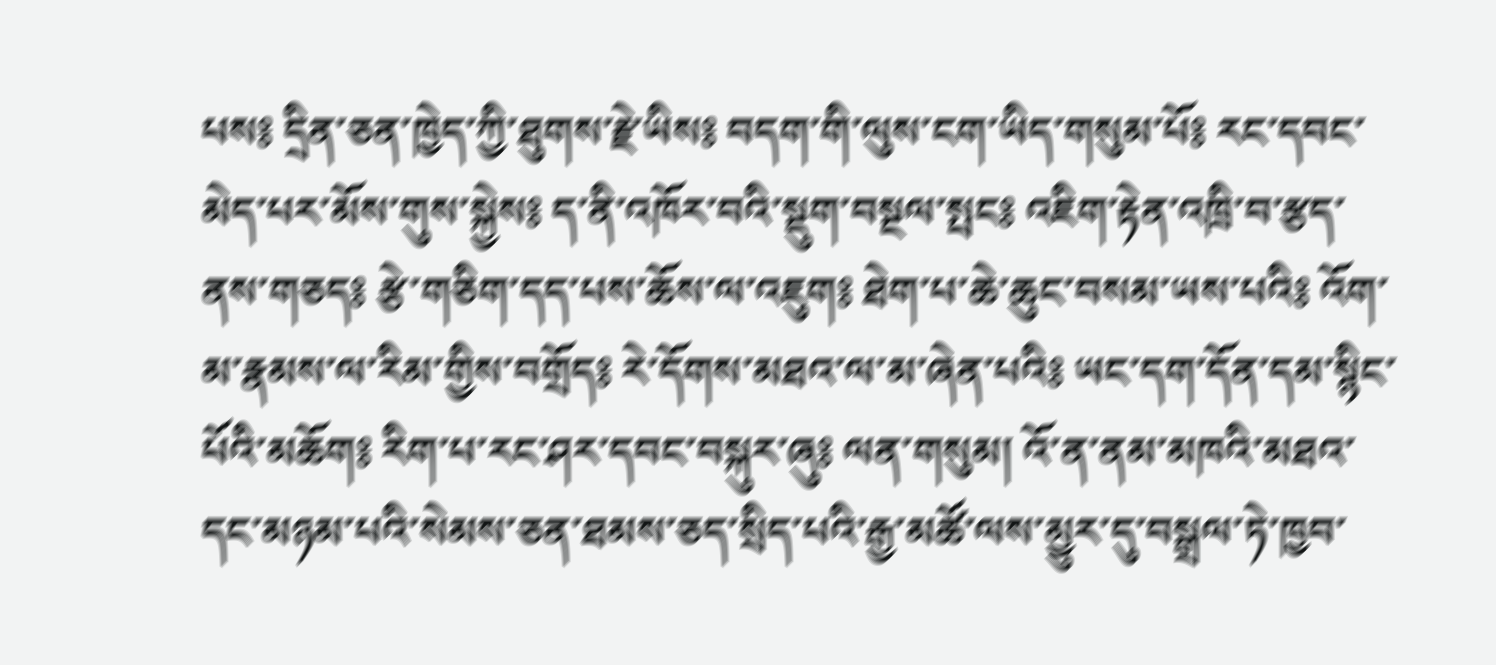པས༔ དྲིན་ཅན་ཁྱེད་ཀྱི་ཐུགས་རྗེ་ཡིས༔ བདག་གི་ལུས་ངག་ཡིད་གསུམ་པོ༔ རང་དབང་མེད་པར་མོས་གུས་སྐྱེས༔ ད་ནི་འཁོར་བའི་སྡུག་བསྔལ་སྤང༔ འཇིག་རྟེན་འཁྲི་བ་རྩད་ནས་གཅད༔ རྩེ་གཅིག་དད་པས་ཆོས་ལ་འཇུག༔ ཐེག་པ་ཆེ་ཆུང་བསམ་ཡས་པའི༔ འོག་མ་རྣམས་ལ་རིམ་གྱིས་བགྲོད༔ རེ་དོགས་མཐའ་ལ་མ་ཞེན་པའི༔ ཡང་དག་དོན་དམ་སྙིང་པོའི་མཆོག༔ རིག་པ་རང་ཤར་དབང་བསྐུར་ཞུ༔ ལན་གསུམ། འོ་ན་ནམ་མཁའི་མཐའ་དང་མཉམ་པའི་སེམས་ཅན་ཐམས་ཅད་སྲིད་པའི་རྒྱ་མཚོ་ལས་མྱུར་དུ་བསྒྲལ་ཏེ་ཁྱབ་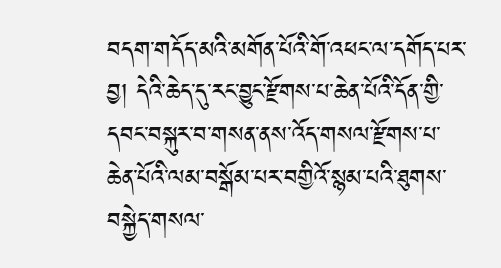བདག་གདོད་མའི་མགོན་པོའི་གོ་འཕང་ལ་དགོད་པར་བྱ། དེའི་ཆེད་དུ་རང་བྱུང་རྫོགས་པ་ཆེན་པོའི་དོན་གྱི་དབང་བསྐུར་བ་གསན་ནས་འོད་གསལ་རྫོགས་པ་ཆེན་པོའི་ལམ་བསྒོམ་པར་བགྱིའོ་སྙམ་པའི་ཐུགས་བསྐྱེད་གསལ་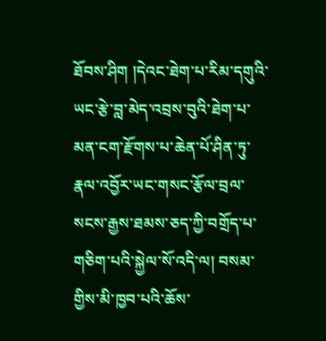ཐོབས་ཤིག །དེའང་ཐེག་པ་རིམ་དགུའི་ཡང་རྩེ་བླ་མེད་འབྲས་བུའི་ཐེག་པ་མན་ངག་རྫོགས་པ་ཆེན་པོ་ཤིན་ཏུ་རྣལ་འབྱོར་ཡང་གསང་རྩོལ་བྲལ་སངས་རྒྱས་ཐམས་ཅད་ཀྱི་བགྲོད་པ་གཅིག་པའི་སྐྱེལ་སོ་འདི་ལ། བསམ་གྱིས་མི་ཁྱབ་པའི་ཆོས་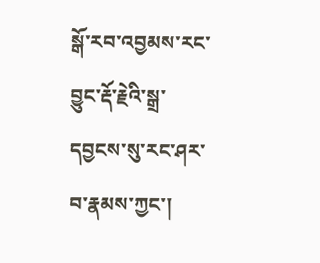སྒོ་རབ་འབྱམས་རང་བྱུང་རྡོ་རྗེའི་སྒྲ་དབྱངས་སུ་རང་ཤར་བ་རྣམས་ཀྱང་།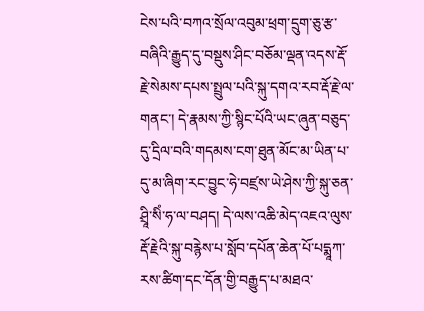ངེས་པའི་བཀའ་སྲོལ་འབུམ་ཕྲག་དྲུག་ཅུ་རྩ་བཞིའི་རྒྱུད་དུ་བསྡུས་ཤིང་བཅོམ་ལྡན་འདས་རྡོ་རྗེ་སེམས་དཔས་སྤྲུལ་པའི་སྐུ་དགའ་རབ་རྡོ་རྗེ་ལ་གནང་། དེ་རྣམས་ཀྱི་སྙིང་པོའི་ཡང་ཞུན་བཅུད་དུ་དྲིལ་བའི་གདམས་ངག་ཐུན་མོང་མ་ཡིན་པ་དུ་མ་ཞིག་རང་བྱུང་ཧེ་བཛྲས་ཡེ་ཤེས་ཀྱི་སྐུ་ཅན་ཤྲཱི་སིཾ་ཧ་ལ་བཤད། དེ་ལས་འཆི་མེད་འཇའ་ལུས་རྡོ་རྗེའི་སྐུ་བརྙེས་པ་སློབ་དཔོན་ཆེན་པོ་པདྨཱཀ་རས་ཚིག་དང་དོན་གྱི་བརྒྱུད་པ་མཐའ་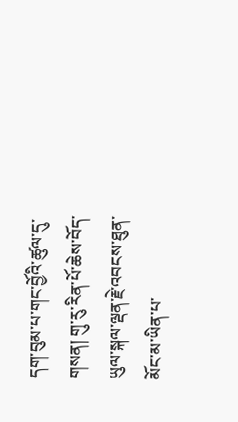དག་བུམ་པ་གང་བྱོའི་ཚུལ་དུ་གསན། གུ་རུ་རིན་པོ་ཆེས་བོད་ཡུལ་སྐལ་ལྡན་རྗེ་འབངས་ཐུན་མོང་མ་ཡིན་པ་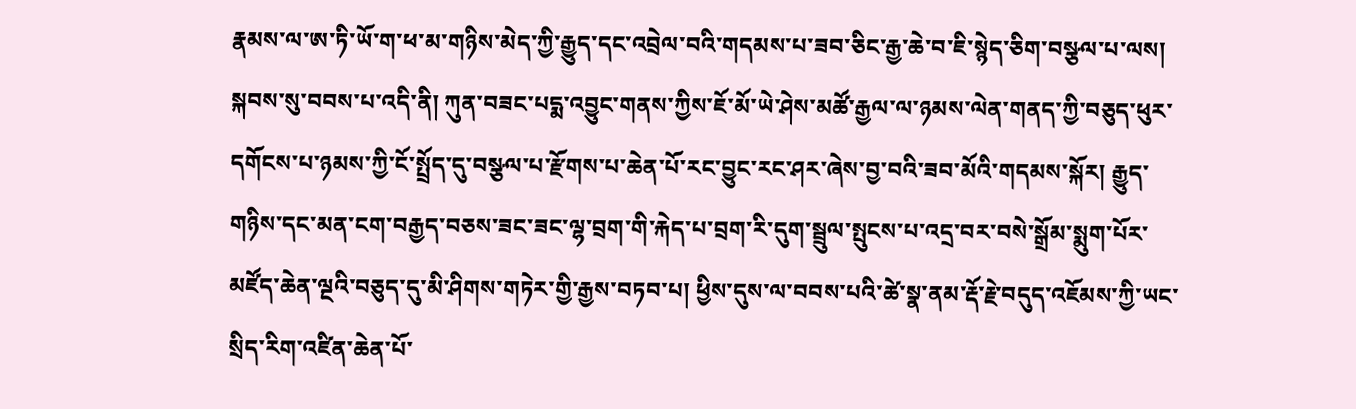རྣམས་ལ་ཨ་ཏི་ཡོ་ག་ཕ་མ་གཉིས་མེད་ཀྱི་རྒྱུད་དང་འབྲེལ་བའི་གདམས་པ་ཟབ་ཅིང་རྒྱ་ཆེ་བ་ཇི་སྙེད་ཅིག་བསྩལ་པ་ལས། སྐབས་སུ་བབས་པ་འདི་ནི། ཀུན་བཟང་པདྨ་འབྱུང་གནས་ཀྱིས་ཇོ་མོ་ཡེ་ཤེས་མཚོ་རྒྱལ་ལ་ཉམས་ལེན་གནད་ཀྱི་བཅུད་ཕུར་དགོངས་པ་ཉམས་ཀྱི་ངོ་སྤྲོད་དུ་བསྩལ་པ་རྫོགས་པ་ཆེན་པོ་རང་བྱུང་རང་ཤར་ཞེས་བྱ་བའི་ཟབ་མོའི་གདམས་སྐོར། རྒྱུད་གཉིས་དང་མན་ངག་བརྒྱད་བཅས་ཟང་ཟང་ལྷ་བྲག་གི་རྐེད་པ་བྲག་རི་དུག་སྦྲུལ་སྤུངས་པ་འདྲ་བར་བསེ་སྒྲོམ་སྨུག་པོར་མཛོད་ཆེན་ལྔའི་བཅུད་དུ་མི་ཤིགས་གཏེར་གྱི་རྒྱས་བཏབ་པ། ཕྱིས་དུས་ལ་བབས་པའི་ཚེ་སྣ་ནམ་རྡོ་རྗེ་བདུད་འཇོམས་ཀྱི་ཡང་སྲིད་རིག་འཛིན་ཆེན་པོ་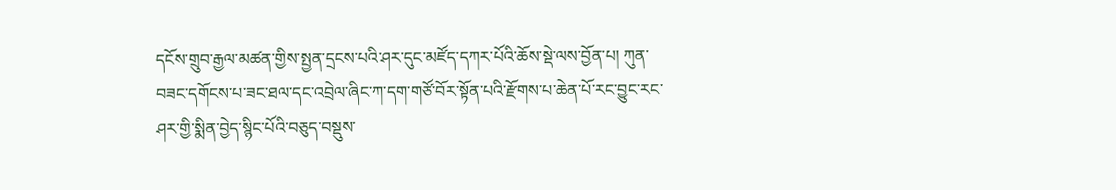དངོས་གྲུབ་རྒྱལ་མཚན་གྱིས་སྤྱན་དྲངས་པའི་ཤར་དུང་མཛོད་དཀར་པོའི་ཆོས་སྡེ་ལས་བྱོན་པ། ཀུན་བཟང་དགོངས་པ་ཟང་ཐལ་དང་འབྲེལ་ཞིང་ཀ་དག་གཙོ་བོར་སྟོན་པའི་རྫོགས་པ་ཆེན་པོ་རང་བྱུང་རང་ཤར་གྱི་སྨིན་བྱེད་སྙིང་པོའི་བཅུད་བསྡུས་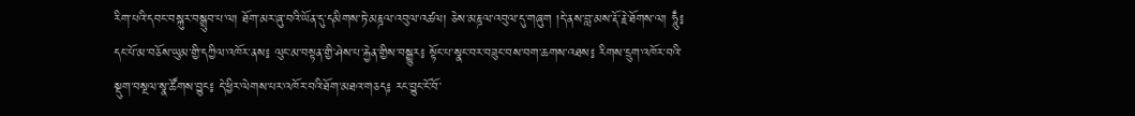རིག་པའི་དབང་བསྐུར་བསྒྲུབ་པ་ལ། ཐོག་མར་ཞུ་བའི་ཡོན་དུ་དམིགས་ཏེ་མཎྜལ་འབུལ་འཚལ། ཅེས་མཎྜལ་འབུལ་དུ་གཞུག །དེ་ནས་བླ་མས་རྡོ་རྗེ་ཐོགས་ལ། ཧཱུྃ༔ དང་པོ་མ་བཅོས་ཡུམ་གྱི་དཀྱིལ་འཁོར་ནས༔ ལུང་མ་བསྟན་གྱི་ཤེས་པ་རྐྱེན་གྱིས་བསྒྱུར༔ སྟོང་པ་སྣང་བར་བཟུང་བས་བག་ཆགས་འཐས༔ རིགས་དྲུག་འཁོར་བའི་སྡུག་བསྔལ་སྣ་ཚོགས་བྱུང༔ དེ་ཕྱིར་ལེགས་པར་འཁོར་བའི་ཐོག་མཐའ་གཅད༔ རང་བྱུང་ངོ་བོ་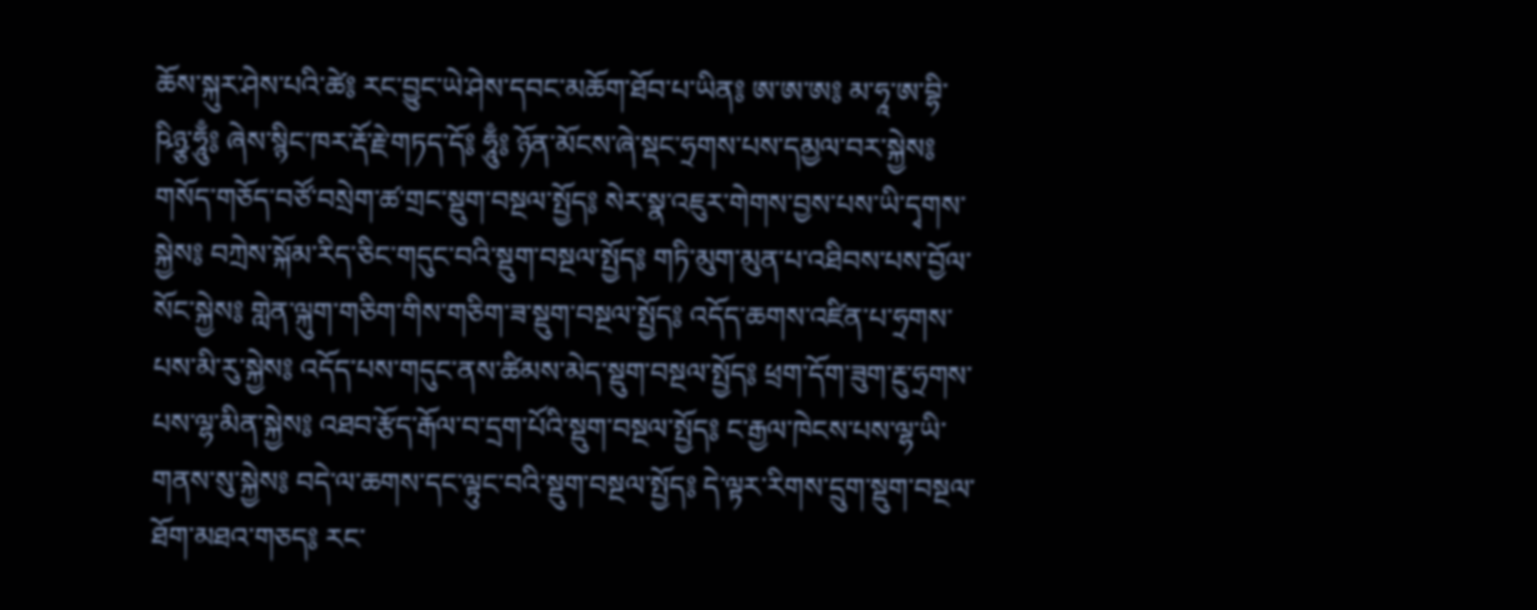ཆོས་སྐུར་ཤེས་པའི་ཚེ༔ རང་བྱུང་ཡེ་ཤེས་དབང་མཆོག་ཐོབ་པ་ཡིན༔ ཨ་ཨ་ཨ༔ མ་ཧཱ་ཨ་བྷི་ཥིཉྩ་ཧཱུྃ༔ ཞེས་སྙིང་ཁར་རྡོ་རྗེ་གཏད་དོ༔ ཧཱུྃ༔ ཉོན་མོངས་ཞེ་སྡང་ཧྲགས་པས་དམྱལ་བར་སྐྱེས༔ གསོད་གཅོད་བཙོ་བསྲེག་ཚ་གྲང་སྡུག་བསྔལ་སྤྱོད༔ སེར་སྣ་འཇུར་གེགས་བྱས་པས་ཡི་དྭགས་སྐྱེས༔ བཀྲེས་སྐོམ་རིད་ཅིང་གདུང་བའི་སྡུག་བསྔལ་སྤྱོད༔ གཏི་མུག་མུན་པ་འཐིབས་པས་བྱོལ་སོང་སྐྱེས༔ གླེན་ལྐུག་གཅིག་གིས་གཅིག་ཟ་སྡུག་བསྔལ་སྤྱོད༔ འདོད་ཆགས་འཛིན་པ་ཧྲགས་པས་མི་རུ་སྐྱེས༔ འདོད་པས་གདུང་ནས་ཚིམས་མེད་སྡུག་བསྔལ་སྤྱོད༔ ཕྲག་དོག་ཟུག་རྔུ་ཧྲགས་པས་ལྷ་མིན་སྐྱེས༔ འཐབ་རྩོད་རྒོལ་བ་དྲག་པོའི་སྡུག་བསྔལ་སྤྱོད༔ ང་རྒྱལ་ཁེངས་པས་ལྷ་ཡི་གནས་སུ་སྐྱེས༔ བདེ་ལ་ཆགས་དང་ལྟུང་བའི་སྡུག་བསྔལ་སྤྱོད༔ དེ་ལྟར་རིགས་དྲུག་སྡུག་བསྔལ་ཐོག་མཐའ་གཅད༔ རང་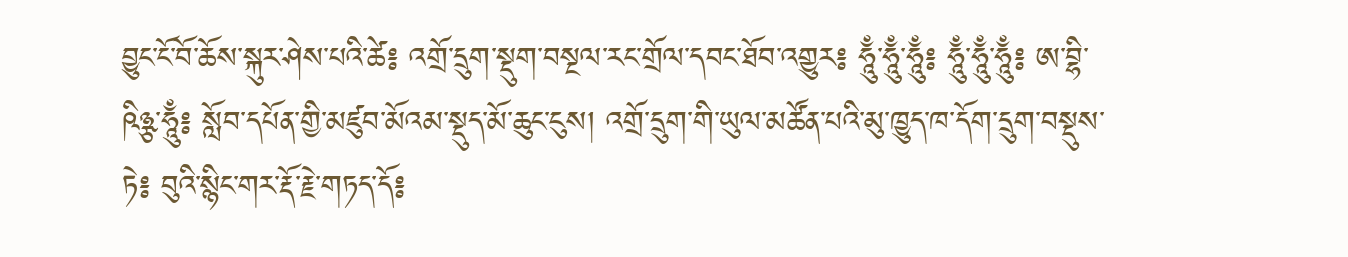བྱུང་ངོ་བོ་ཆོས་སྐུར་ཤེས་པའི་ཚེ༔ འགྲོ་དྲུག་སྡུག་བསྔལ་རང་གྲོལ་དབང་ཐོབ་འགྱུར༔ ཧཱུྃ་ཧཱུྃ་ཧཱུྃ༔ ཧཱུྃ་ཧཱུྃ་ཧཱུྃ༔ ཨ་བྷི་ཥིཉྩ་ཧཱུྃ༔ སློབ་དཔོན་གྱི་མཛུབ་མོའམ་སྡུད་མོ་ཆུང་ངུས། འགྲོ་དྲུག་གི་ཡུལ་མཚོན་པའི་མུ་ཁྱུད་ཁ་དོག་དྲུག་བསྡུས་ཏེ༔ བུའི་སྙིང་གར་རྡོ་རྗེ་གཏད་དོ༔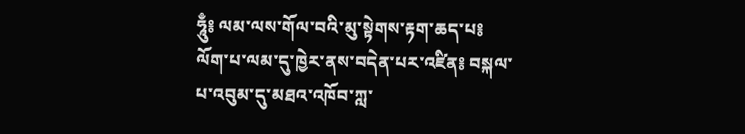ཧཱུྃ༔ ལམ་ལས་གོལ་བའི་མུ་སྟེགས་རྟག་ཆད་པ༔ ལོག་པ་ལམ་དུ་ཁྱེར་ནས་བདེན་པར་འཛིན༔ བསྐལ་པ་འབུམ་དུ་མཐའ་འཁོབ་ཀླ་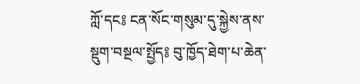ཀློ་དང༔ ངན་སོང་གསུམ་དུ་སྐྱེས་ནས་སྡུག་བསྔལ་སྤྱོད༔ བུ་ཁྱོད་ཐེག་པ་ཆེན་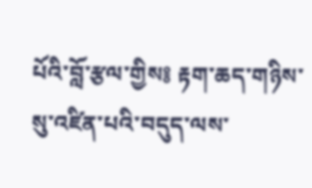པོའི་བློ་རྩལ་གྱིས༔ རྟག་ཆད་གཉིས་སུ་འཛིན་པའི་བདུད་ལས་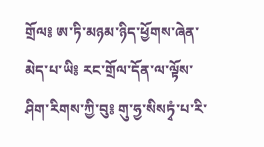གྲོལ༔ ཨ་ཏི་མཉམ་ཉིད་ཕྱོགས་ཞེན་མེད་པ་ཡི༔ རང་གྲོལ་དོན་ལ་ལྟོས་ཤིག་རིགས་ཀྱི་བུ༔ གུ་ཧྱ་སིསཏྭཾ་པ་རི་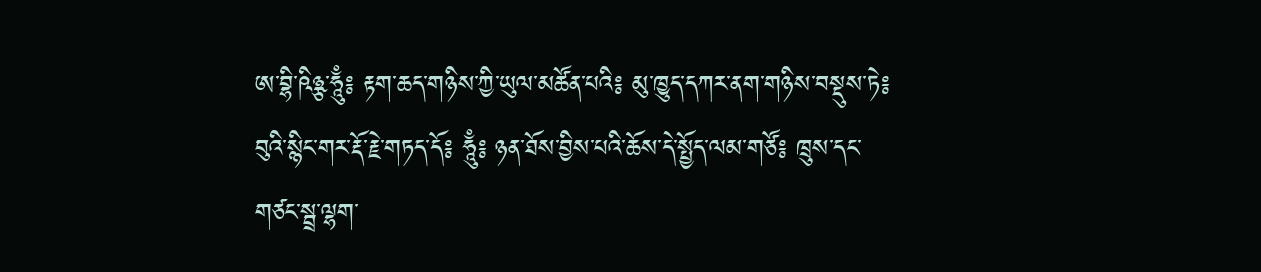ཨ་བྷི་ཥིཉྩ་ཧཱུྃ༔ རྟག་ཆད་གཉིས་ཀྱི་ཡུལ་མཚོན་པའི༔ མུ་ཁྱུད་དཀར་ནག་གཉིས་བསྡུས་ཏེ༔ བུའི་སྙིང་གར་རྡོ་རྗེ་གཏད་དོ༔ ཧཱུྃ༔ ཉན་ཐོས་བྱིས་པའི་ཆོས་དེ་སྤྱོད་ལམ་གཙོ༔ ཁྲུས་དང་གཙང་སྦྲ་ལྷག་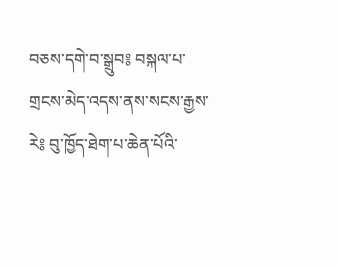བཅས་དགེ་བ་སྒྲུབ༔ བསྐལ་པ་གྲངས་མེད་འདས་ནས་སངས་རྒྱས་རེ༔ བུ་ཁྱོད་ཐེག་པ་ཆེན་པོའི་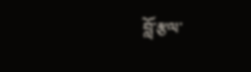བློ་རྩལ་